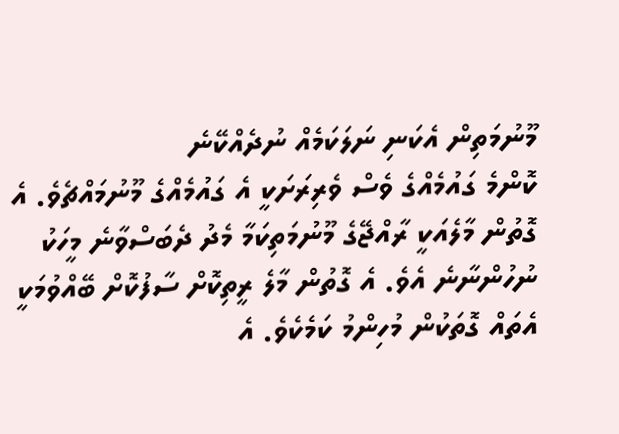މޫނުމަތިން އެކަނި ނަލަކަމެއް ނުދެއްކޭނެ
ކޮންމެ ގައުމެއްގެ ވެސް ވެރިރަށަކީ އެ ގައުމެއްގެ މޫނުމައްޗެވެ. އެ ގޮތުން މާލެއަކީ ރާއްޖޭގެ މޫނުމަތިކަމާ މެދު ދެބަސްވާނެ މީހަކު ނުހުންނާނެ އެވެ. އެ ގޮތުން މާލެ ރީތިކޮށް ސާފުކޮށް ބޭއްވުމަކީ އެތައް ގޮތަކުން މުހިންމު ކަމެކެވެ. އެ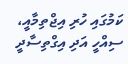ކަމުގައި ހުރި އިޖްތިމާއީ، ސިއްހީ އަދި އިގްތިސާދީ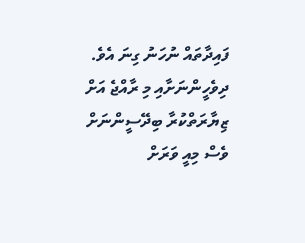ފައިދާތައް ނުހަނު ގިނަ އެވެ. ދިވެހީންނަށާއި މި ރާއްޖެ އަށް ޒިޔާރަތްކުރާ ބިދޭސީންނަށް ވެސް މިއީ ވަރަށް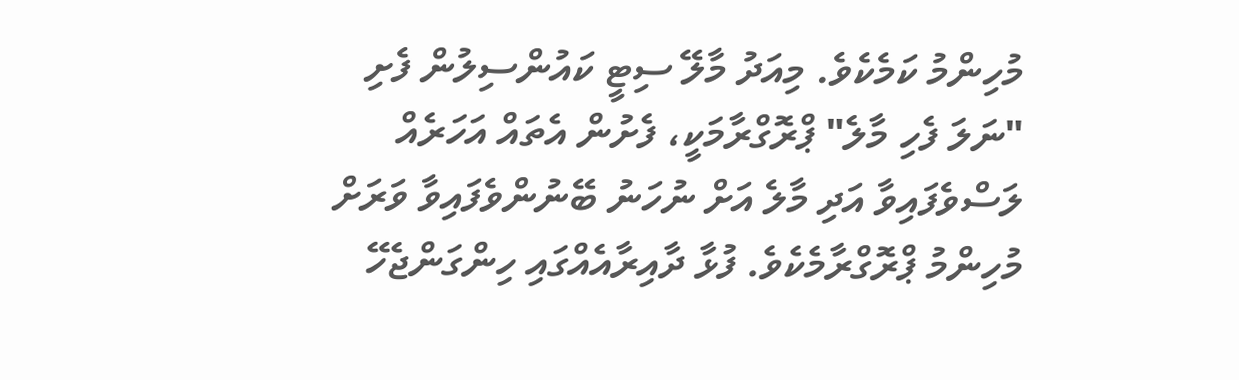މުހިންމު ކަމެކެވެ. މިއަދު މާލޭ ސިޓީ ކައުންސިލުން ފެށި "ނަލަ ފެހި މާލެ" ޕްރޮގްރާމަކީ، ފެށުން އެތައް އަހަރެއް ލަސްވެފައިވާ އަދި މާލެ އަށް ނުހަނު ބޭނުންވެފައިވާ ވަރަށް މުހިންމު ޕްރޮގްރާމެކެވެ. ފުޅާ ދާއިރާއެއްގައި ހިންގަންޖެހޭ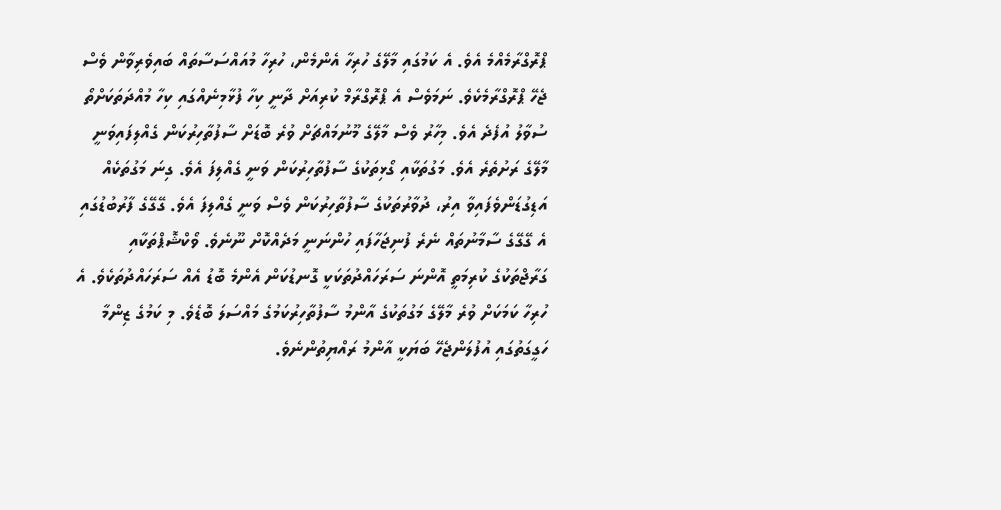ޕްރޮގްރާމެއްމެ އެވެ. އެ ކަމުގައި މާލޭގެ ހުރިހާ އެންމެން، ހުރިހާ މުއައްސަސާތައް ބައިވެރިވާން ވެސް ޖެހޭ ޕްރޮގްރާމެކެވެ. ނަމަވެސް އެ ޕްރޮގްރާމް ކުރިއަށް ދާނީ ކިހާ ފުޅާމިނެއްގައި ކިހާ މުއްދަތަކަށްތޯ ސުވާލު އުފެދެ އެވެ. މިހާރު ވެސް މާލޭގެ މޫނުމައްޗަށް ވުރެ ބޮޑަށް ސާފުތާހިރުކަން ގެއްލިފައިވަނީ މާލޭގެ ރަށުތެރެ އެވެ. މަގުތަކާއި ގޯޅިތަކުގެ ސާފުތާހިރުކަން ވަނީ ގެއްލިފަ އެވެ. ގިނަ މަގުތަކެއް އަޑިގުޑަންވެފައިވާ އިރު، ދުވާރުތަކުގެ ސާފުތާހިރުކަން ވެސް ވަނީ ގެއްލިފަ އެވެ. ގޭގޭގެ ފާރުބުޑުގައި އެ ގޭގޭގެ ސާމާނުތައް ނެރެ ފުނިޖަހާފައި ހުންނަނީ މަދެއްކޮށް ނޫނެވެ. ވޯކްޝޮޕްތަކާއި ގަރާޖްތަކުގެ ކުރިމަތީ އޮންނަ ސަރަހައްދުތަކަކީ ގޮނޑުކަން އެންމެ ބޮޑު އެއް ސަރަހައްދުތަކެވެ. އެ ހުރިހާ ކަމަކަށް ވުރެ މާލޭގެ މަގުތަކުގެ އާންމު ސާފުތާހިރުކަމުގެ މައްސަލަ ބޮޑެވެ. މި ކަމުގެ ޒިންމާ ހަގީގަތުގައި އުފުލަންޖެހޭ ބަޔަކީ އާންމު ރައްޔިތުންނެވެ.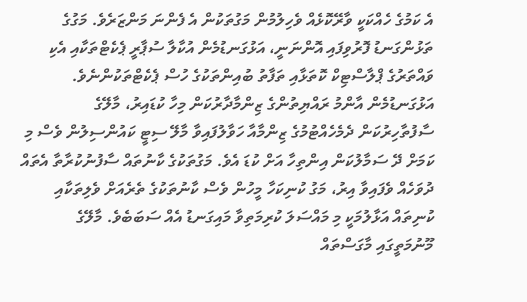އެ ކަމުގެ ހެއްކަކީ ވާރޭކޮޅެއް ވެހިލުމުން މަގުތަކުން އެ ފެންނަ މަންޒަރެވެ. މަގުގެ ތަޅުންގަނޑު ފޮރުވިފައި އޮންނަނީ، އަޅުގަނޑުމެން އުކާލާ ސުޕާރީ ޕެކެޓްތަކާއި އެކި ވައްތަރުގެ ޕްލާސްޓިކް ކޮތަޅާއި ތަފާތު ބުއިންތަކުގެ ހުސް ޕެކެޓްތަކުންނެވެ. އަޅުގަނޑުމެން އާންމު ރައްޔިތުންގެ ޒިންމާދާރުކަން މިހާ ކުޑައިރު، މާލޭގެ ސާފުތާހިރުކަން ދެމެހެއްޓުމުގެ ޒިންމާއާ ހަވާލުފައިވާ މާލޭ ސިޓީ ކައުންސިލުން ވެސް މި ކަމަށް ދޭ ސަމާލުކަން އިންތިހާ އަށް ކުޑަ އެވެ. މަގުތަކުގެ ކާނުތައް ސާފުނުކުރާތާ އެތައް ދުވަހެއް ވެފައިވާ އިރު، މަގު ކުނިކަހާ މީހުން ވެސް ކާނުތަކުގެ ތެރެއަށް ވެލިތަކާއި ކުނިތައް އަޅާލުމަކީ މި މައްސަލަ ކުރިމަތިވާ މައިގަނޑު އެއް ސަބަބެވެ. މާލޭގެ މޫނުމަތީގައި މާގަސްތައް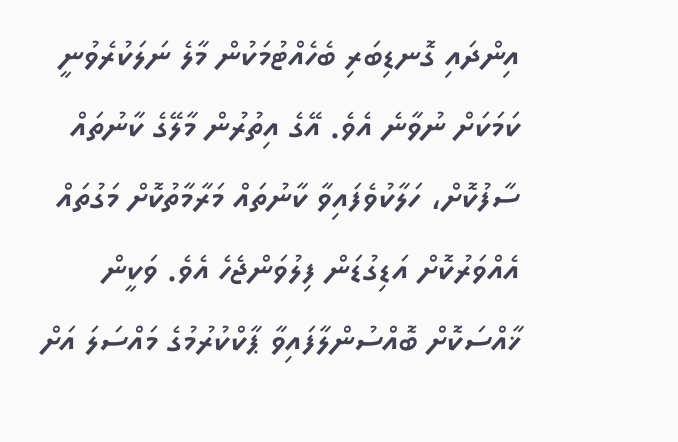އިންދައި ގޮނޑިބަރި ބެހެއްޓުމަކުން މާލެ ނަލަކުރެވުނީ ކަމަކަށް ނުވާނެ އެވެ. އޭގެ އިތުރުން މާލޭގެ ކާނުތައް ސާފުކޮށް، ހަލާކުވެފައިވާ ކާނުތައް މަރާމާތުކޮށް މަގުތައް އެއްވަރުކޮށް އަޑިގުޑަން ފިލުވަންޖެހެ އެވެ. ވަކީން ޚާއްސަކޮށް ބޮއްސުންލާފައިވާ ޕާކްކުރުމުގެ މައްސަލަ އަށް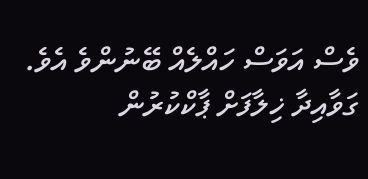ވެސް އަވަސް ހައްލެއް ބޭނުންވެ އެވެ. ގަވާއިދާ ޚިލާފަށް ޕާކްކުރުން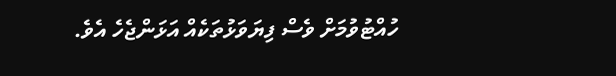ހުއްޓުވުމަށް ވެސް ފިޔަވަޅުތަކެއް އަޅަންޖެހެ އެވެ.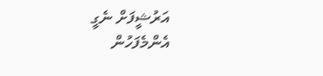އަރުޝީފަށް ނެގީ
އެންމެފަހުން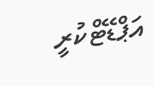އަޕްޑޭޓްކުރީ